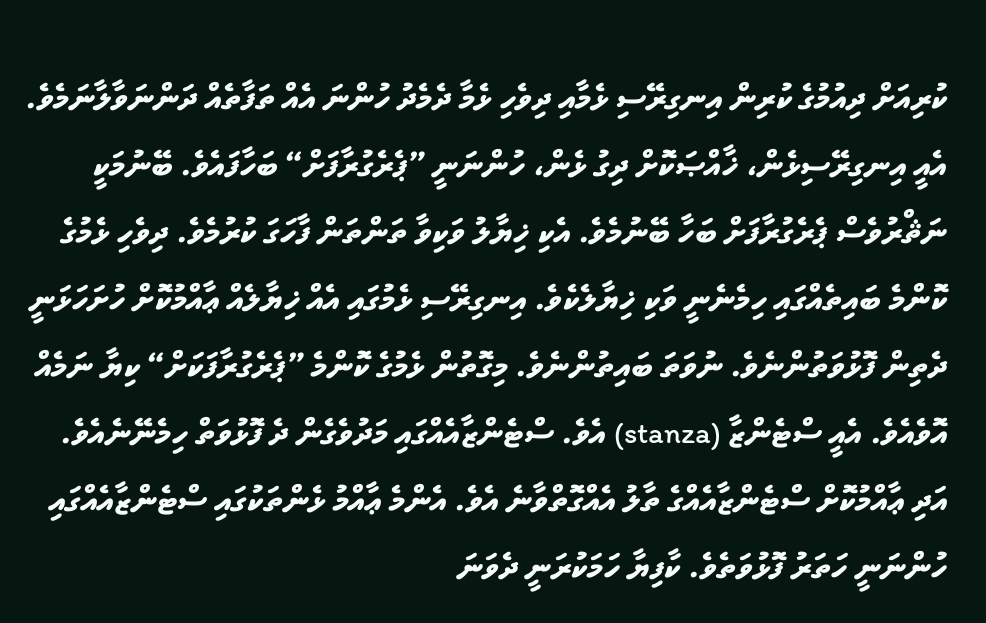ކުރިއަށް ދިއުމުގެ ކުރިން އިނގިރޭސި ޅެމާއި ދިވެހި ޅެމާ ދެމެދު ހުންނަ އެއް ތަފާތެއް ދަންނަވާލާނަމެވެ. އެއީ އިނގިރޭސިޅެން، ޚާއްޞަކޮށް ދިގު ޅެން، ހުންނަނީ ”ޕެރެގުރާފަށް“ ބަހާފައެވެ. ބޭނުމަކީ ނަޘްރުވެސް ޕެރެގުރާފަށް ބަހާ ބޭނުމެވެ. އެކި ޚިޔާލު ވަކިވާ ތަންތަން ފާހަގަ ކުރުމެވެ. ދިވެހި ޅެމުގެ ކޮންމެ ބައިތެއްގައި ހިމެނެނީ ވަކި ޚިޔާލެކެވެ. އިނގިރޭސި ޅެމުގައި އެއް ޚިޔާލެއް ޢާއްމުކޮށް ހުށަހަޅަނީ ދެތިން ފޮޅުވަތުންނެވެ. ނުވަތަ ބައިތުންނެވެ. މިގޮތުން ޅެމުގެ ކޮންމެ ”ޕެރެގުރާފަކަށް“ ކިޔާ ނަމެއް އޮވެއެވެ. އެއީ ސްޓެންޒާ (stanza) އެވެ. ސްޓެންޒާއެއްގައި މަދުވެގެން ދެ ފޮޅުވަތް ހިމެނޭނެއެވެ. އަދި ޢާއްމުކޮށް ސްޓެންޒާއެއްގެ ތާލު އެއްގޮތްވާނެ އެވެ. އެންމެ ޢާއްމު ޅެންތަކުގައި ސްޓެންޒާއެއްގައި ހުންނަނީ ހަތަރު ފޮޅުވަތެވެ. ކާފިޔާ ހަމަކުރަނީ ދެވަނަ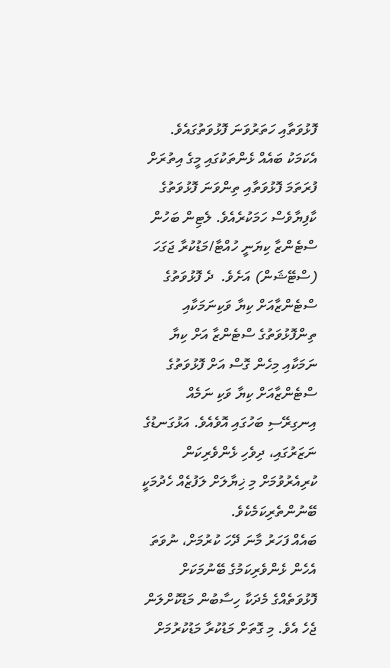ފޮޅުވަތާއި ހަތަރުވަނަ ފޮޅުވަތުގައެވެ. އެކަމަކު ބައެއް ޅެންތަކުގައި މީގެ އިތުރަށް ފުރަތަމަ ފޮޅުވަތާއި ތިންވަނަ ފޮޅުވަތުގެ ކާފިޔާވެސް ހަމަކުރެއެވެ. ލެޓިން ބަހުން ސްޓެންޒާ ކިޔަނީ ހުއްޓާ/މަޑުކުރާ ޖަގަހަ (ސްޓޭޝަން) އަށެވެ.  ދެ ފޮޅުވަތުގެ ސްޓެންޒާއަށް ކިޔާ ވަކިނަމަކާއި ތިންފޮޅުވަތުގެ ސްޓެންޒާ އަށް ކިޔާ ނަމަކާއި މިހެން ގޮސް އަށް ފޮޅުވަތުގެ ސްޓެންޒާއަށް ކިޔާ ވަކި ނަމެއް އިނގިރޭސި ބަހުގައި އޮވެއެވެ. އަޅުގަނޑުގެ ނަޒަރުގައި، ދިވެހި ޅެންވެރިކަން ކުރިއެރުވުމަށް މި ޚިޔާލަށް ލަފުޒެއް ހެދުމަކީ ބޭނުންތެރިކަމެކެވެ.
ބައެއް ފަހަރު މާނަ ދޭހަ ކުރުމަށް، ނުވަތަ އެހެން ޅެންވެރިކަމުގެ ބޭނުމަކަށް ފޮޅުވަތެއްގެ މެދަކާ ހިސާބުން މަޑުކޮށްލަން ޖެހެ އެވެ. މި ގޮތަށް މަޑުކުރާ މަޑުކުރުމަށް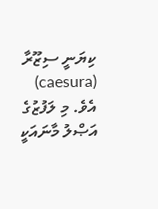ކިޔަނީ ސިޒޫރާ (caesura) އެވެ. މި ލަފުޒުގެ އަޞްލު މާނައަކީ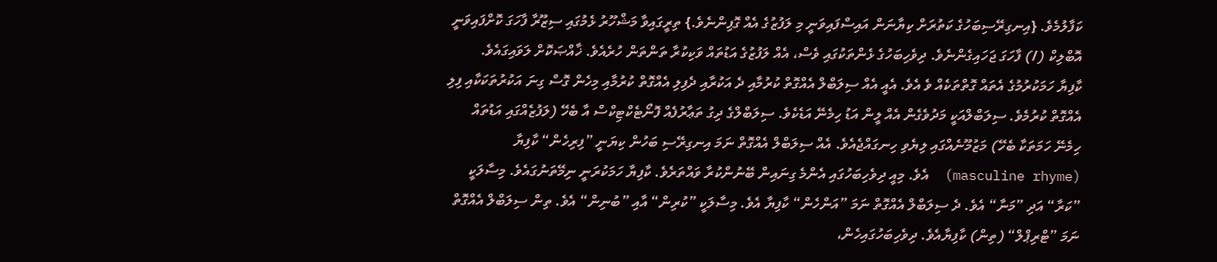ކަފާލުމެވެ. {އިނގިރޭސިބަހުގެ ކަތުރަށް ކިޔާނަން އައިސްފައިވަނީ މި ލަފުޒުގެ އެއް ގޮފިންނެވެ.} ތިރީގައިވާ މަޝްހޫރު ޅެމުގައި ސިޒޫރާ ފާހަގަ ކޮށްފައިވަނީ އޮބްލިކް (/) ފާހަގަ ޖަހައިގެންނެވެ. ދިވެހިބަހުގެ ޅެންތަކުގައި ވެސް، އެއް ލަފުޒުގެ އަޑުތައް ވަކިކުރާ ތަންތަން ހުރެއެވެ. ޚާއްޞަކޮށް ލަވައިގައެވެ.
ކާފިޔާ ހަމަކުރުމުގެ އެތައް ގޮތްތަކެއް ވެ އެވެ. އެއީ އެއް ސިލަބްލް އެއްގޮތް ކުރުމާއި ދެ އަކުރާއި ދެފިލި އެއްގޮތް ކުރުމާއި މިހެން ގޮސް ގިނަ އަކުރުތަކަކާއި ފިލި އެއްގޮތް ކުރުމެވެ. ސިލަބްލްއަކީ މަދުވެގެން އެއް ލީން އަޑު ހިމެނޭ އަޑެކެވެ. ސިލަބްލްގެ ދިގު ތަޢާރުފެއް ފޮނޯޓެކްޓިކްސް އާ ބެހޭ (ލަފުޒެއްގައި އަޑުތައް ހިމެނޭ ހަމަތަކާ ބެހޭ) މަޒުމޫނެއްގައި ލިޔެވި ހިނގައްޖެއެވެ. އެއް ސިލަބްލް އެއްގޮތް ނަމަ އިނގިރޭސި ބަހުން ކިޔަނީ ”ފިރިހެން“ ކާފިޔާ (masculine rhyme)  އެވެ. މިއީ ދިވެހިބަހުގައި އެންމެ ގިނައިން ބޭނުންކުރާ ވައްތަރެވެ. ކާފިޔާ ހަމަކުރަނީ ނިމޭތަނުގައެވެ. މިސާލަކީ ”ކަރާ“ އަދި ”މަނާ“ އެވެ. ދެ ސިލަބްލް އެއްގޮތް ނަމަ ”އަންހެން“ ކާފިޔާ އެވެ. މިސާލަކީ ”ކުރިން“ އާއި ”ބުނިން“ އެވެ. ތިން ސިލަބްލް އެއްގޮތް ނަމަ ”ޓްރިޕްލް“ (ތިން) ކާފިޔާއެވެ. ދިވެހިބަހުގައިހެން،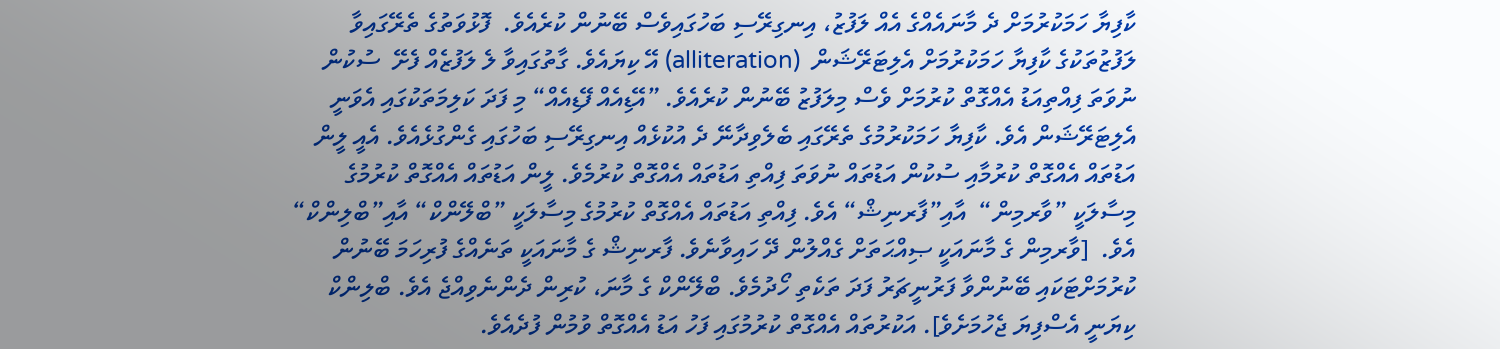ކާފިޔާ ހަމަކުރުމަށް ދެ މާނައެއްގެ އެއް ލަފުޒު، އިނގިރޭސި ބަހުގައިވެސް ބޭނުން ކުރެއެވެ.  ފޮޅުވަތުގެ ތެރޭގައިވާ ލަފުޒުތަކުގެ ކާފިޔާ ހަމަކުރުމަށް އެލިޓަރޭޝަން  (alliteration) އޭ ކިޔައެވެ. ގާތުގައިވާ ލެ ލަފުޒެއް ފެށޭ  ސުކުން ނުވަތަ ފިއްތިއަޑު އެއްގޮތް ކުރުމަށް ވެސް މިލަފުޒު ބޭނުން ކުރެއެވެ. ”އޭޑިއެއް ފޭޑިއެއް“ މި ފަދަ ކަލިމަތަކުގައި އެވަނީ އެލިޓަރޭޝަން އެވެ. ކާފިޔާ ހަމަކުރުމުގެ ތެރޭގައި ބެލެވިދާނޭ ދެ އުކުޅެއް އިނގިރޭސި ބަހުގައި ގެންގުޅެއެވެ. އެއީ ލީން އަޑުތައް އެއްގޮތް ކުރުމާއި ސުކުން އަޑުތައް ނުވަތަ ފިއްތި އަޑުތައް އެއްގޮތް ކުރުމެވެ. ލީން އަޑުތައް އެއްގޮތް ކުރުމުގެ މިސާލަކީ ”ވާރމިން“  އާއި”ފާރނިޝް“ އެވެ. ފިއްތި އަޑުތައް އެއްގޮތް ކުރުމުގެ މިސާލަކީ ”ބްލޭންކް“ އާއި”ބްލިންކް“ އެވެ.  [ވާރމިން ގެ މާނައަކީ ޞިއްޙަތަށް ގެއްލުން ދޭ ހައިވާނެވެ. ފާރނިޝް ގެ މާނައަކީ ތަނެއްގެ ފުރިހަމަ ބޭނުން ކުރުމަށްޓަކައި ބޭނުންވާ ފަރުނީޗަރު ފަދަ ތަކެތި ހޯދުމެވެ. ބްލޭންކް ގެ މާނަ، ކުރިން ދެންނެވިއްޖެ އެވެ. ބްލިންކް ކިޔަނީ އެސްފިޔަ ޖެހުމަށެވެ]. އަކުރުތައް އެއްގޮތް ކުރުމުގައި ފަހު އަޑު އެއްގޮތް ވުމުން ފުދެއެވެ.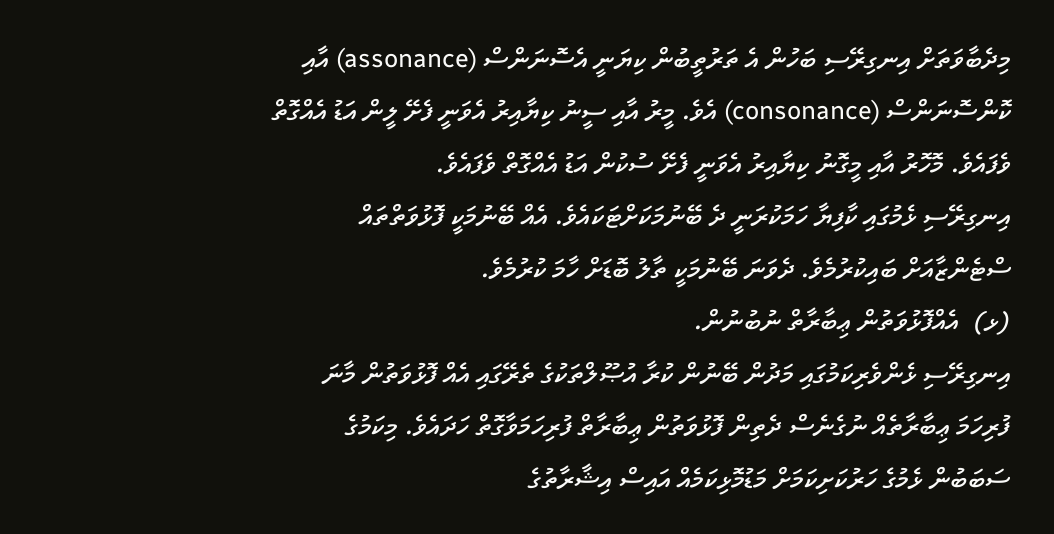މިދެބާވަތަށް އިނގިރޭސި ބަހުން އެ ތަރުތީބުން ކިޔަނީ އެސޮނަންސް (assonance) އާއި ކޮންސޮނަންސް (consonance) އެވެ. މީރު އާއި ސީނު ކިޔާއިރު އެވަނީ ފެށޭ ލީން އަޑު އެއްގޮތް ވެފައެވެ. މޮހޮރު އާއި މީގޮނު ކިޔާއިރު އެވަނީ ފެށޭ ސުކުން އަޑު އެއްގޮތް ވެފައެވެ.
އިނގިރޭސި ޅެމުގައި ކާފިޔާ ހަމަކުރަނީ ދެ ބޭނުމަކަށްޓަކައެވެ. އެއް ބޭނުމަކީ ފޮޅުވަތްތައް ސްޓެންޒާއަށް ބައިކުރުމެވެ. ދެވަނަ ބޭނުމަކީ ތާލު ބޮޑަށް ހާމަ ކުރުމެވެ.
(ޅ)  އެއްފޮޅުވަތުން ޢިބާރާތް ނުބުނުން.
އިނގިރޭސި ޅެންވެރިކަމުގައި މަދުން ބޭނުން ކުރާ އުޞޫލްތަކުގެ ތެރޭގައި އެއް ފޮޅުވަތުން މާނަ ފުރިހަމަ ޢިބާރާތެއް ނުގެނެސް ދެތިން ފޮޅުވަތުން ޢިބާރާތް ފުރިހަމަވާގޮތް ހަދައެވެ. މިކަމުގެ ސަބަބުން ޅެމުގެ ހަރުކަށިކަމަށް މަޑުމޮޅިކަމެއް އައިސް އިޝާރާތުގެ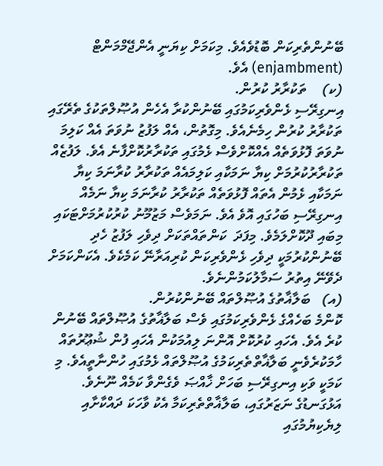ބޭނުންތެރިކަން ބޮޑުވެއެވެ. މިކަމަށް ކިޔަނީ އެންޖޭމްމަންޓް (enjambment) އެވެ.
(ކ)    ތަކުރާރު ކުރުން.
އިނގިރޭސި ޅެންވެރިކަމުގައި ބޭނުންކުރާ އެހެން އުޞޫލްތަކުގެ ތެރޭގައި ތަކުރާރު ކުރުން ހިމެނެއެވެ. މިގޮތުން، އެއް ލަފުޒު ނުވަތަ އެއް ކަލިމަ ނުވަތަ ފޮޅުވަތެއް އެއްކޮށްވެސް ޅެމުގައި ތަކުރާރުކޮށްފާނެ އެވެ. ލަފުޒެއް ތަކުރާރުކުރުމަށް ކިޔާ ނަމަކާއި ކަލިމައެއް ތަކުރާރު ކުރާނަމަ ކިޔާ ނަމަކާއި ޅެމުން އެތައް ފޮޅުވަތެއް ތަކުރާރު ކުރާނަމަ ކިޔާ ނަމެއް އިނގިރޭސި ބަހުގައި އޮވެ އެވެ. ނަމަވެސް މަޒުމޫނު ކުރުކުރުމަށްޓަކައި މިބައި ދޫކޮށްލަމެވެ. މިފަދަ  ކަންތައްތަކަށް ދިވެހި ލަފުޒު ހެދި ބޭނުންކުރުމަކީ ދިވެހި ޅެންވެރިކަން ކުރިއަރާނޭ ކަމެކެވެ. އެކަންކަމަށް ދެވޭނޭ އިތުރު ސަމާލުކަމުންނެވެ.
(އ)   ބަލާޣާތުގެ އުޞޫލްތައް ބޭނުންކުރުން.
ކޮންމެ ބަހެއްގެ ޅެންވެރިކަމުގައި ވެސް ބަލާޣާތުގެ އުޞޫލްތައް ބޭނުން ކުރެ އެވެ. އެހައި ކުރުކޮށް އޮންނަ ލިއުމަކުން އެހައި ފުން ޝުޢޫރުތައް ހާމަކުރެވެނީ ބަލާޣާތްތެރިކަމުގެ އުޞޫލްތައް ޅެމުގައި ހުންނާތީއެވެ. މި ކަމަކީ ވަކި އިނގިރޭސި ބަހަށް ޚާއްޞަ ވެގެންވާ ކަމެއް ނޫނެވެ. އަޅުގަނޑުގެ ނަޒަރުގައި، ބަލާޣާތްތެރިކަމާ އެކު ވާހަކަ ދައްކާށާއި ލިޔެކިޔުމުގައި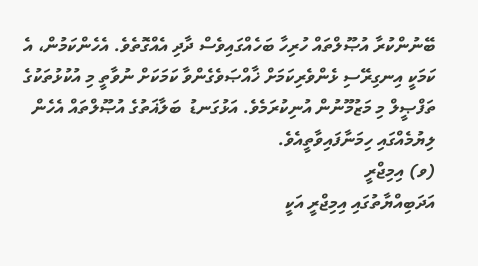ބޭނުންކުރާ އުޞޫލްތައް ހުރިހާ ބަހެއްގައިވެސް ދާދި އެއްގޮތެވެ. އެހެންކަމުން، އެ ކަމަކީ އިނގިރޭސި ޅެންވެރިކަމަށް ޚާއްޞަވެގެންވާ ކަމަކަށް ނުވާތީ މި އުކުޅުތަކުގެ ތަފްޞީލް މި މަޒުމޫނުން އުނިކުރަމެވެ. އަޅުގަނޑު  ބަލާޣަތުގެ އުޞޫލްތައް އެހެން ލިޔުމެއްގައި ހިމަނާފައިވާތީއެވެ.
(ވ) އިމިޖްރީ
އަދަބިއްޔާތުގައި އިމިޖްރީ އަކީ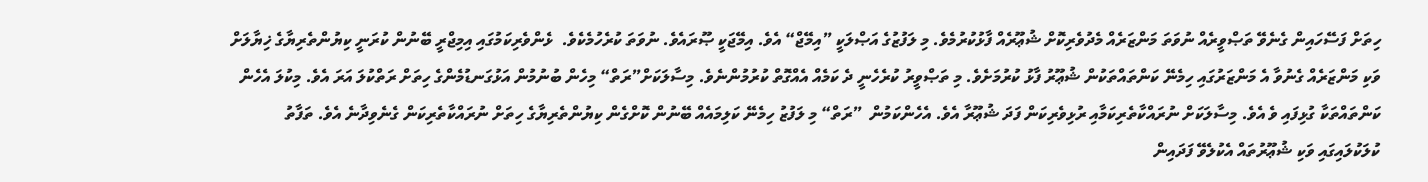ހިތަށް ފަސޭހައިން ގެނެވޭ ތަޞްވީރެއް ނުވަތަ މަންޒަރެއް މެދުވެރިކޮށް ޝުޢޫރެއް ފާޅުކުރުމެވެ. މި ލަފުޒުގެ އަޞްލަކީ ”އިމޭޖް“ އެވެ. އިމޭޖަކީ ޞޫރައެވެ. ނުވަތަ ކުރެހުމެކެވެ.  ޅެންވެރިކަމުގައި އިމިޖްރީ ބޭނުން ކުރަނީ ކިޔުންތެރިޔާގެ ޚިޔާލަށް ވަކި މަންޒަރެއް ގެނުވާ އެ މަންޒަރުގައި ހިމެނޭ ކަންތައްތަކުން ޝުޢޫރު ފާޅު ކުރުމަށެވެ. މި ތަޞްވީރު ކުރެހެނީ ދެ ކަމެއް އެއްގޮތް ކުރުމުންނެވެ. މިސާލަކަށް”ރަތް“ މިހެން ބުނުމުން އަޅުގަނޑުމެންގެ ހިތަށް ރަތްކުލަ އަރަ އެވެ. މިކުލަ އެހެން ކަންތައްތަކާ ގުޅިފައި ވެ އެވެ. މިސާލަކަށް ނުރައްކާތެރިކަމާއި ރުޅިވެރިކަން ފަދަ ޝުޢޫރާ އެވެ. އެހެންކަމުން  ”ރަތް“ މި ލަފުޒު ހިމެނޭ ކަލިމައެއް ބޭނުން ކޮށްގެން ކިޔުންތެރިޔާގެ ހިތަށް ނުރައްކާތެރިކަން ގެނެވިދާނެ އެވެ. ތަފާތު ކުލަކުލައިގައި ވަކި ޝުޢޫރުތައް އެކުލެވޭ ފަދައިން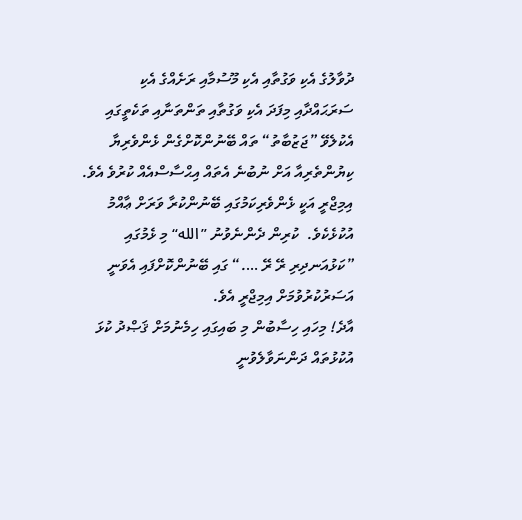ދުވާލުގެ އެކި ވަގުތާއި އެކި މޫސުމާއި ރަށެއްގެ އެކި ސަރަޙައްދާއި މިފަދަ އެކި ވަގުތާއި ތަންތަނާއި ތަކެތީގައި އެކުލެވޭ ”ޖަޒުބާތު“ ތައް ބޭނުންކޮށްގެން ޅެންވެރިޔާ ކިޔުންތެރިއާ އަށް ނުބުނެ އެތައް އިޙްސާސްއެއް ކުރުވެ އެވެ.
އިމިޖްރީ އަކީ ޅެންވެރިކަމުގައި ބޭނުންކުރާ ވަރަށް ޢާއްމު އުކުޅެކެވެ.  ކުރިން ދެންނެވުނު ”الله“ މި ޅެމުގައި  ”ކަޅުއަނދިރި ރޭ ރޭ ….“ ގައި ބޭނުންކޮށްފައި އެވަނީ އަސަރުކުރުވުމަށް އިމިޖްރީ އެވެ.
އާދެ! މިހައި ހިސާބުން މި ބައިގައި ހިމެނުމަށް ޤަޞްދު ކުޅަ އުކުޅުތައް ދަންނަވާލެވުނީ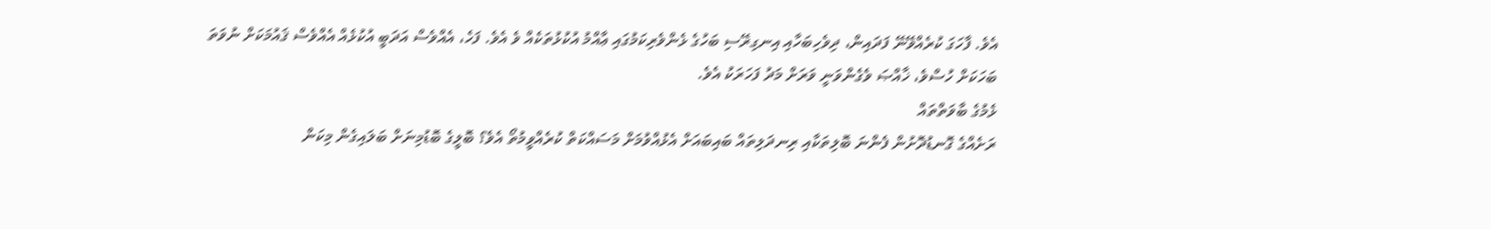އެވެ. ފާހަގަ ކުރެއްވޭނޭ ފަދައިން، ދިވެހިބަހާއި އިނގިރޭސި ބަހުގެ ޅެންވެރިކަމުގައި ޢާއްމު އުކުޅުތަކެއް ވެ އެވެ. ފަހެ، އެއްވެސް އަދަބީ އުކުޅެއް އެއްވެސް ޤައުމަކަށް ނުވަތަ ބަހަކަށް ހުސްވެ، ޚާއްޞަ ވެގެންވަނީ ވަރަށް މަދު ފަހަރަކު އެވެ.
ޅެމުގެ ބާވަތްތައް
ރަށެއްގެ ގޮނޑުދޮށުން ފެންނަ ބޮލިތަކާއި ރިނދަލިތައް ބައިބައަށް އެޅުއްވުމަށް މަސައްކަތް ކުރެއްވީމުތޯ އެވެ؟ ބޮލީގެ ބޮޑުމިނަށް ބަލައިގެން މިކަން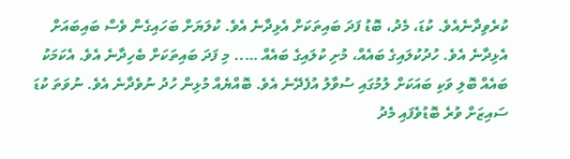ކުރެވިދާނެއެވެ. ކުޑަ، މެދު، ބޮޑު ފަދަ ބައިތަކަށް އެޅިދާނެ އެވެ. ކުލަޔަށް ބަހައިގެން ވެސް ބައިބައަށް އެޅިދާނެ އެވެ. ހުދުކުލައިގެ ބައެއް، މުށި ކުލައިގެ ބައެއް ….. މި ފަދަ ބައިތަކަށް ބެހިދާނެ އެވެ. އެކަމަކު ބައެއް ބޮލި ވަކި ބައަކަށް ލުމުގައި ސުވާލު އުފެދޭނެ އެވެ. ބޮއްޔެއް މުޅިން ހުދު ނުވެދާނެ އެވެ. ނުވަތަ ކުޑަ ސައިޒަށް ވުރެ ބޮޑުވެފައި މެދު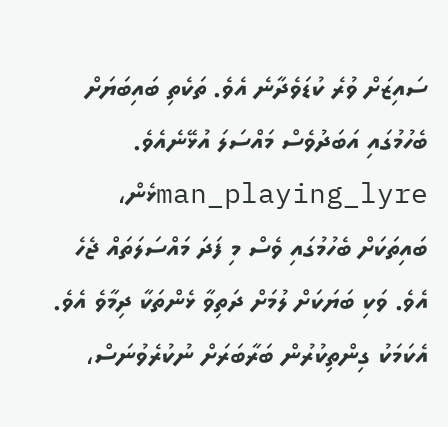ސައިޒަށް ވުރެ ކުޑަވެދާނެ އެވެ. ތަކެތި ބައިބަޔަށް ބެހުމުގައި އަބަދުވެސް މައްސަލަ އުޅޭނެއެވެ.
man_playing_lyreޅެން، ބައިތަކަށް ބެހުމުގައި ވެސް މި ފަދަ މައްސަލަތައް ޖެހެ އެވެ. ވަކި ބަޔަކަށް ލުމަށް ދަތިވާ ޅެންތަކާ ދިމާވެ އެވެ. އެކަމަކު ގިންތިކުރުން ބަރާބަރަށް ނުކުރެވުނަސް،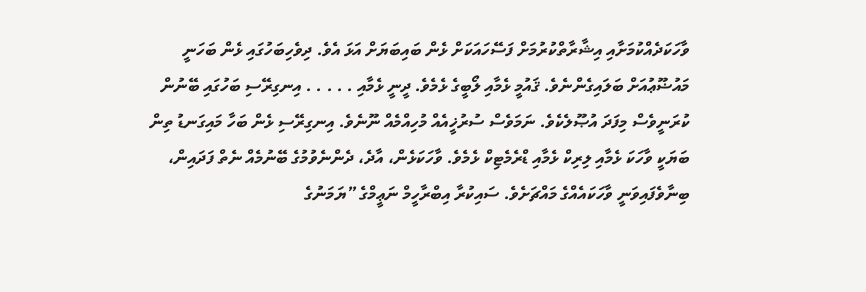ވާހަކަދެއްކުމަށާއި އިޝާރާތްކުރުމަށް ފަސޭހައަކަށް ޅެން ބައިބަޔަށް އަޅަ އެވެ. ދިވެހިބަހުގައި ޅެން ބަހަނީ މައުޟޫޢުއަށް ބަލައިގެންނެވެ. ޤައުމީ ޅެމާއި ލޯބީގެ ޅެމެވެ. ދީނީ ޅެމާއި . . . . . އިނގިރޭސި ބަހުގައި ބޭނުން ކުރަނީވެސް މިފަދަ އުޞޫލެކެވެ. ނަމަވެސް ސުރުޚީއެއް މުހިއްމެއް ނޫނެވެ. އިނގިރޭސި ޅެން ބަހާ މައިގަނޑު ތިން ބަޔަކީ ވާހަކަ ޅެމާއި ލިރިކް ޅެމާއި ޑްރެމެޓިކް ޅެމެވެ. ވާހަކަޅެން، އާދެ، ދެންނެވުމުގެ ބޭނުމެއް ނެތް ފަދައިން، ބިނާވެފައިވަނީ ވާހަކައެއްގެ މައްޗަށެވެ. ސައިކުރާ އިބްރާހީމް ނަޢީމްގެ ”ޔަމަނުގެ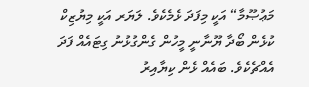މަޢުޞޫމާ“ އަކީ މިފަދަ ޅެމެކެވެ. ލަޔަރ އަކީ މިޔުޒިކް ކުޅެން ބޯދާ ޔޫނާނީ މީހުން ގެންގުޅުނު ގިޓައެއް ފަދަ އެއްޗެކެވެ. ބައެއް ޅެން ކިޔާއިރު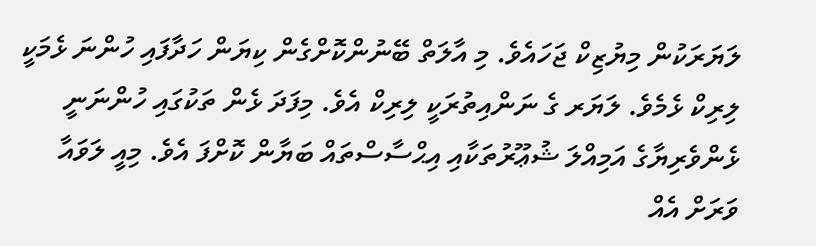ލަޔަރަކުން މިޔުޒިކް ޖަހައެވެ. މި އާލަތް ބޭނުންކޮށްގެން ކިޔަން ހަދާފައި ހުންނަ ޅެމަކީ ލިރިކް ޅެމެވެ. ލަޔަރ ގެ ނަންއިތުރަކީ ލިރިކް އެވެ. މިފަދަ ޅެން ތަކުގައި ހުންނަނީ ޅެންވެރިޔާގެ އަމިއްލަ ޝުޢޫރުތަކާއި އިޙްސާސްތައް ބަޔާން ކޮށްފަ އެވެ. މިއީ ލަވައާ ވަރަށް އެއް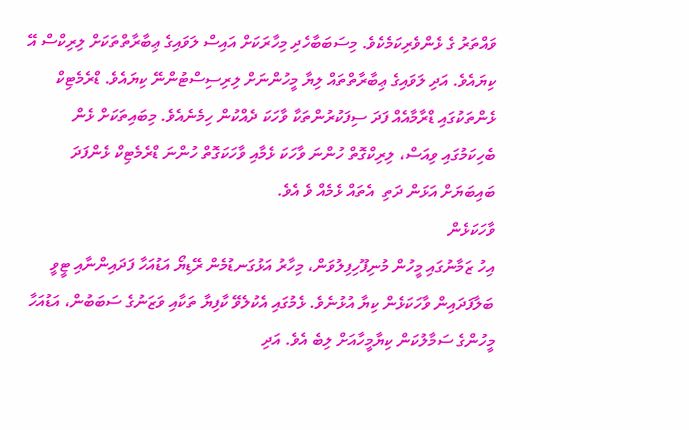ވައްތަރު ގެ ޅެންވެރިކަމެކެވެ. މިސަބަބާހެދި މިހާރަކަށް އައިސް ލަވައިގެ ޢިބާރާތްތަކަށް ލިރިކްސް އޭ ކިޔައެވެ. އަދި ލަވައިގެ ޢިބާރާތްތައް ލިޔާ މީހުންނަށް ލިރިސިސްޓުންނޭ ކިޔައެވެ. ޑްރެމެޓިކް ޅެންތަކުގައި ޑްރާމާއެއް ފަދަ ސިފަކުރުންތަކާ ވާހަކަ ދެއްކުން ހިމެނެއެވެ. މިބައިތަކަށް ޅެން ބެހިކަމުގައި ވިއަސް، ލިރިކްގޮތް ހުންނަ ވާހަކަ ޅެމާއި ވާހަކަގޮތް ހުންނަ ޑްރެމެޓިކް ޅެންފަދަ ބައިބަޔަށް އަޅަން ދަތި  އެތައް ޅެމެއް ވެ އެވެ.
ވާހަކަޅެން
އިހު ޒަމާނުގައި މީހުން މުނިފޫހިފިލުވަން، މިހާރު އަޅުގަނޑުމެން ރޭޑިޔޯ އަޑުއަހާ ފަދައިންނާއި ޓީވީ ބަލާފަދައިން ވާހަކަޅެން ކިޔާ އުޅުނެވެ. ޅެމުގައި އެކުލެވޭ ކާފިޔާ ތަކާއި ވަޒަނުގެ ސަބަބުން، އަޑުއަހާ މީހުންގެ ސަމާލުކަން ކިޔާމީހާއަށް ލިބެ އެވެ. އަދި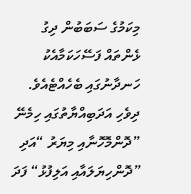މިކަމުގެ ސަބަބުން ދިގު ޅެންތައް ފަސޭހަކަމާއެކު ހަނދާނުގައި ބެހެއްޓެއެވެ. ދިވެހި އަދަބިއްޔާތުގައި ހިމެނޭ ”ދޮންމޮހޮނާއި މިޔަރު “އަދި ”ދޮންހިޔަލައާއި އަލިފުޅު“ ފަދަ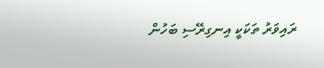ރައިވަރު ތަކަކީ އިނގިރޭސި ބަހުން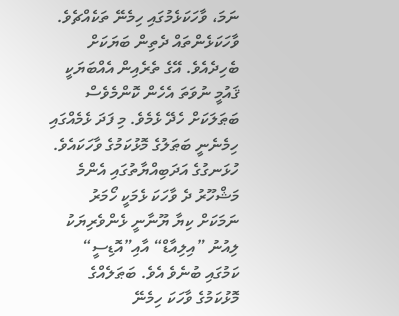ނަމަ، ވާހަކަޅެމުގައި ހިމެނޭ ތަކެއްޗެވެ.
ވާހަކަޅެންތައް ދެތިން ބަޔަކަށް ބެހިދެއެވެ. އޭގެ ތެރެއިން އެއްބަޔަކީ ޤައުމީ ނުވަތަ އެހެން ކޮންމެވެސް ބަޠަލަކަށް ހެދޭ ޅެމެވެ. މި ފަދަ ޅެމެއްގައި ހިމެނެނީ ބަޠަލުގެ މޮޅުކަމުގެ ވާހަކައެވެ. ހުޅަނގުގެ އަދަބިއްޔާތުގައި އެންމެ މަޝްހޫރު ދެ ވާހަކަ ޅެމަކީ ހޯމަރު ނަމަކަށް ކިޔާ ޔޫނާނީ ޅެންވެރިޔަކު ލިއުނު ”އިލިއާޑް“ އާއި”އޮޑިސީ“ ކަމުގައި ބުނެވެ އެވެ. ބަޠަލެއްގެ މޮޅުކަމުގެ ވާހަކަ ހިމެނޭ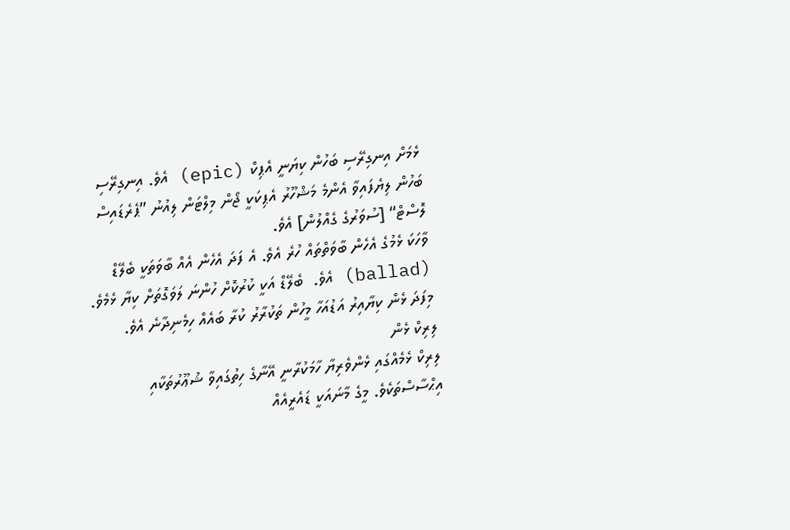ޅެމަށް އިނގިރޭސި ބަހުން ކިޔަނީ އެޕިކް (epic) އެވެ. އިނގިރޭސި ބަހުން ލިޔެފައިވާ އެންމެ މަޝްހޫރު އެޕިކަކީ ޖޯން މިލްޓަން ލިއުނު ”ޕެރެޑައިސް ލޮސްޓް“ [ސުވަރުގެ ގެއްލުން] އެވެ.
ވާހަކަ ޅެމުގެ އެހެން ބާވަތްތައް ހުރެ އެވެ. އެ ފަދަ އެހެން އެއް ބާވަތަކީ ބެލޭޑް (ballad) އެވެ.  ބެލޭޑް އަކީ ކުރުކޮށް ހުންނަ ލަވަގޮތަށް ކިޔާ ޅެމެވެ. މިފަދަ ޅެން ކިޔާއިރު އަޑުއަހާ މީހުން ތަކުރާރު ކުރާ ބައެއް ހިމެނިދާނެ އެވެ.
ލިރިކް ޅެން
ލިރިކް ޅެމެއްގައި ޅެންވެރިޔާ ހާމަކުރާނީ އޭނާގެ ހިތުގައިވާ ޝުޢޫރުތަކާއި އިޙްސާސްތަކެވެ. މީގެ މާނައަކީ ޑައެރީއެއް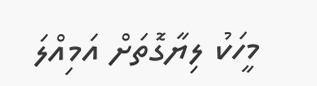މީހަކު ލިޔާގޮތަށް އަމިއްލަ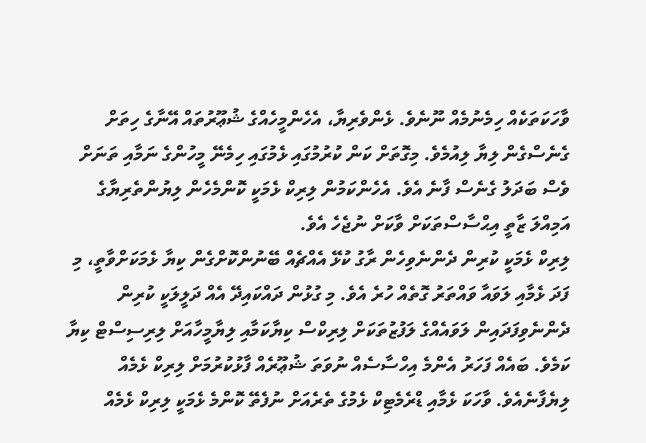ވާހަކަތަކެއް ހިމެނުމެއް ނޫނެވެ. ޅެންވެރިޔާ، އެހެންމީހެއްގެ ޝުޢޫރުތައް އޭނާގެ ހިތަށް ގެނެސްގެން ލިޔާ ލިއުމެވެ. މިގޮތަށް ކަން ކުރުމުގައި ޅެމުގައި ހިމެނޭ މީހުންގެ ނަމާއި ތަނަށް ވެސް ބަދަލު ގެނެސް ފާނެ އެވެ. އެހެންކަމުން ލިރިކް ޅެމަކީ ކޮންމެހެން ލިޔުންތެރިޔާގެ އަމިއްލަ ޒާތީ އިޙްސާސްތަކަށް ވާކަށް ނުޖެހެ އެވެ.
ލިރިކް ޅެމަކީ ކުރިން ދެންނެވިހެން ރާގު ކުޅޭ އެއްޗެއް ބޭނުންކޮށްގެން ކިޔާ ޅެމަކަށްވާތީ، މި ފަދަ ޅެމާއި ލަވައާ ވައްތަރު ގޮތެއް ހުރެ އެވެ. މި ގުޅުން ދައްކައިދޭ އެއް ދަލީލަކީ ކުރިން ދެންނެވިފަދައިން ލަވައެއްގެ ލަފުޒުތަކަށް ލިރިކްސް ކިޔާކަމާއި ލިޔާމީހާއަށް ލިރިސިސްޓް ކިޔާ ކަމެވެ. ބައެއް ފަހަރު އެންމެ އިހްސާސެއް ނުވަތަ ޝުޢޫރެއް ފާޅުކުރުމަށް ލިރިކް ޅެމެއް ލިޔެފާނެއެވެ. ވާހަކަ ޅެމާއި ޑްރެމެޓިކް ޅެމުގެ ތެރެއަށް ނުފެތޭ ކޮންމެ ޅެމަކީ ލިރިކް ޅެމެއް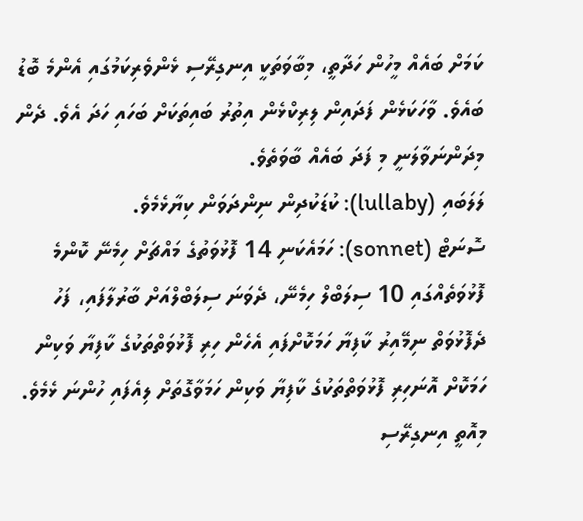ކަމަށް ބައެއް މީހުން ހަދާތީ، މިބާވަތަކީ އިނގިރޭސި ޅެންވެރިކަމުގައި އެންމެ ބޮޑު ބައެވެ. ވާހަކަޅެން ފަދައިން ލިރިކްޅެން އިތުރު ބައިތަކަށް ބަހައި ހަދަ އެވެ. ދެން މިދަންނަވާލަނީ މި ފަދަ ބައެއް ބާވަތެވެ.
ލަލަބައި (lullaby): ކުޑަކުދިން ނިންދަވަން ކިޔާޅެމެވެ.
ސޮނަޓް (sonnet): ހަމައެކަނި 14 ފޮޅުވަތުގެ މައްޗަށް ހިމެނޭ ކޮންމެ ފޮޅުވަތެއްގައި 10 ސިލަބްލް ހިމެނޭ، ދެވަނަ ސިލަބްލްއަށް ބާރުލާފައި، ފަހު ދެފޮޅުވަތް ނިމޭއިރު ކާފިޔާ ހަމަކޮށްފައި އެހެން ހިރި ފޮޅުވަތްތަކުގެ ކާފިޔާ ވަކިން ހަމަކޮށް އޮނަހިރި ފޮޅުވަތްތަކުގެ ކާފިޔާ ވަކިން ހަމަވާގޮތަށް ލިއެފައި ހުންނަ ޅެމެވެ. މިއޮތީ އިނގިރޭސި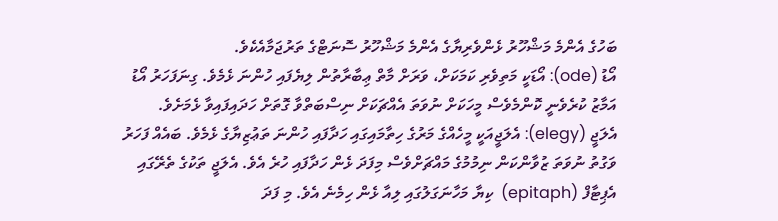ބަހުގެ އެންމެ މަޝްހޫރު ޅެންވެރިޔާގެ އެންމެ މަޝްހޫރު ސޮނަޓްގެ ތަރުޖަމާއެކެވެ.
އޯޑު (ode): އޯޑަކީ މަތިވެރި ކަމަކަށް، ވަރަށް މާތް ޢިބާރާތުން ލިޔެފައި ހުންނަ ޅެމެވެ. ގިނަފަހަރު އޯޑު އަމާޒު ކުރެވެނީ ކޮންމެވެސް މީހަކަށް ނުވަތަ އެއްޗަކަށް ނިސްބަތްވާ ގޮތަށް ހަދައިފައިވާ ޅެމަށެވެ.
އެލަޖީ (elegy): އެލަޖީއަކީ މީހެއްގެ މަރުގެ ހިތާމައިގައި ހަދާފައި ހުންނަ ތަޢުޒިޔާގެ ޅެމެވެ. ބައެއް ފަހަރު ވަގުތު ނުވަތަ ޒުވާންކަން ނިމުމުގެ މައްޗަށްވެސް މިފަދަ ޅެން ހަދާފައި ހުރެ އެވެ. އެލަޖީ ތަކުގެ ތެރޭގައި އެޕިޓާފް (epitaph)  ކިޔާ މަހާނަގަލުގައި ލިއާ ޅެން ހިމެނެ އެވެ. މި ފަދަ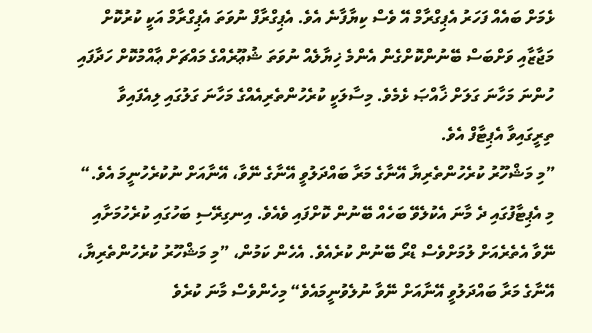ޅެމަށް ބައެއް ފަހަރު އެޕިގްރާމް އޭ ވެސް ކިޔާފާނެ އެވެ. އެޕިގްރާފް ނުވަތަ އެޕިގްރާމް އަކީ ކުރުކޮށް މަޖާޒާއި ވަށްބަސް ބޭނުންކޮށްގެން އެންމެ ޚިޔާލެއް ނުވަތަ ޝުޢޫރެއްގެ މައްޗަށް ޢާއްމުކޮށް ހަދާފައި ހުންނަ މަހާނަ ގަލަށް ޚާއްޞަ ޅެމެވެ. މިސާލަކީ ކުރެހުންތެރިއެއްގެ މަހާނަ ގަލުގައި ލިއެފައިވާ ތިރީގައިވާ އެޕިޓާފް އެވެ.
”މި މަޝްހޫރު ކުރެހުންތެރިޔާ އޭނާގެ މަރާ ބައްދަލުވީ އޭނާގެ ނޭވާ، އޭނާއަށް ނުކުރެހުނީމަ އެވެ.“ މި އެޕިޓާފުގައި ދެ މާނަ އެކުލެވޭ ބަހެއް ބޭނުން ކޮށްފައި ވެއެވެ. އިނގިރޭސި ބަހުގައި ކުރެހުމަށާއި ނޭވާ އެތެރެއަށް ލުމަށްވެސް ޑްރޯ ބޭނުން ކުރެއެވެ. އެހެން ކަމުން، ”މި މަޝްހޫރު ކުރެހުންތެރިޔާ، އޭނާގެ މަރާ ބައްދަލުވީ އޭނާއަށް ނޭވާ ނުލެވުނީމައެވެ“ މިހެންވެސް މާނަ ކުރެވެ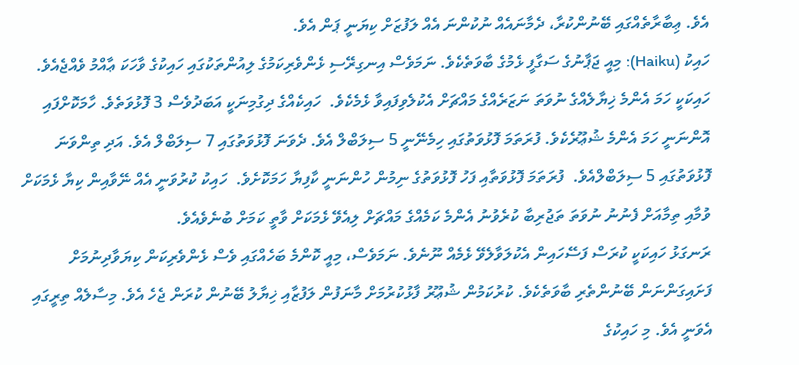އެވެ. ޢިބާރާތެއްގައި ބޭނުންކުރާ، ދެމާނައެއް ނުކުންނަ އެއް ލަފުޒަށް ކިޔަނީ ޕަން އެވެ.
ހައިކު (Haiku): މިއީ ޖަޕާނުގެ ސަގާފީ ޅެމުގެ ބާވަތެކެވެ. ނަމަވެސް އިނގިރޭސި ޅެންވެރިކަމުގެ ލިއުންތަކުގައި ހައިކުގެ ވާހަކަ ޢާއްމު ވެއްޖެއެވެ. ހައިކަކީ ހަމަ އެންމެ ޚިޔާލެއްގެ ނުވަތަ ނަޒަރެއްގެ މައްޗަށް އެކުލެވިފައިވާ ޅެމެކެވެ.  ހައިކެއްގެ ދިގުމިނަކީ އަބަދުވެސް 3 ފޮޅުވަތެވެ. ހާމަކޮށްފައި އޮންނަނީ ހަމަ އެންމެ ޝުޢޫރެކެވެ. ފުރަތަމަ ފޮޅުވަތުގައި ހިމެނޭނީ 5 ސިލަބްލް އެވެ. ދެވަނަ ފޮޅުވަތުގައި 7 ސިލަބްލް އެވެ. އަދި ތިންވަނަ ފޮޅުވަތުގައި 5 ސިލަބްލްއެވެ.  ފުރަތަމަ ފޮޅުވަތާއި ފަހު ފޮޅުވަތުގެ ނިމުން ހުންނަނީ ކާފިޔާ ހަމަކޮށެވެ.  ހައިކު ކުރުވަނީ އެއް ނޭވާއިން ކިޔާ ޅެމަކަށް ވުމާއި ތިމާއަށް ފެނުނު ނުވަތަ ތަޖުރިބާ ކުރެވުނު އެންމެ ކަމެއްގެ މައްޗަށް ލިއެވޭ ޅެމަކަށް ވާތީ ކަމަށް ބުނެވެއެވެ.
ރަނގަޅު ހައިކަކީ ކުރަސް ފަސޭހައިން އެކުލަވާލެވޭ ޅެމެއް ނޫނެވެ. ނަމަވެސް، މިއީ ކޮންމެ ބަހެއްގައި ވެސް ޅެންވެރިކަން ކިޔަވާދިނުމަށް ފަށައިގަންނަން ބޭނުންތެރި ބާވަތެކެވެ. ކުރުކަމުން ޝުޢޫރު ފާޅުކުރުމަށް މާނަފުން ލަފުޒާއި ޚިޔާލު ބޭނުން ކުރަން ޖެހެ އެވެ. މިސާލެއް ތިރީގައި އެވަނީ އެވެ. މި ހައިކުގެ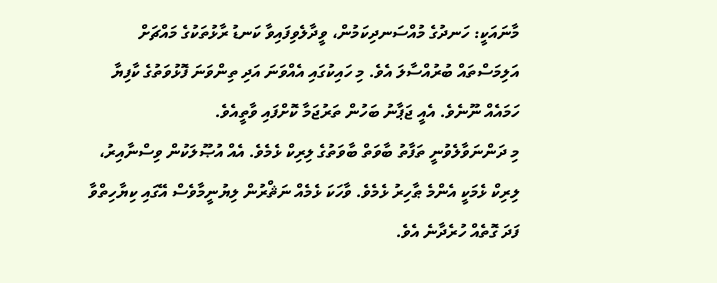މާނައަކީ: ހަނދުގެ މުއްސަނދިކަމުން، ވީދާލެވިފައިވާ ކަނޑު ރާޅުތަކުގެ މައްޗަށް އަލިމަސްތައް ބުރުއްސާލަ އެވެ. މި ހައިކުގައި އެއްވަނަ އަދި ތިންވަނަ ފޮޅުވަތުގެ ކާފިޔާ ހަމައެއް ނޫނެވެ. އެއީ ޖަޕާނު ބަހުން ތަރުޖަމާ ކޮށްފައި ވާތީއެވެ.
މި ދަންނަވާލެވުނީ ތަފާތު ބާވަތް ބާވަތުގެ ލިރިކް ޅެމެވެ. އެއް އުޞޫލަކުން ވިސްނާއިރު، ލިރިކް ޅެމަކީ އެންމެ ޠާހިރު ޅެމެވެ. ވާހަކަ ޅެމެއް ނަޘްރުން ލިޔުނީމާވެސް އޭގައި ކިޔާހިތްވާ ފަދަ ގޮތެއް ހުރެދާނެ އެވެ.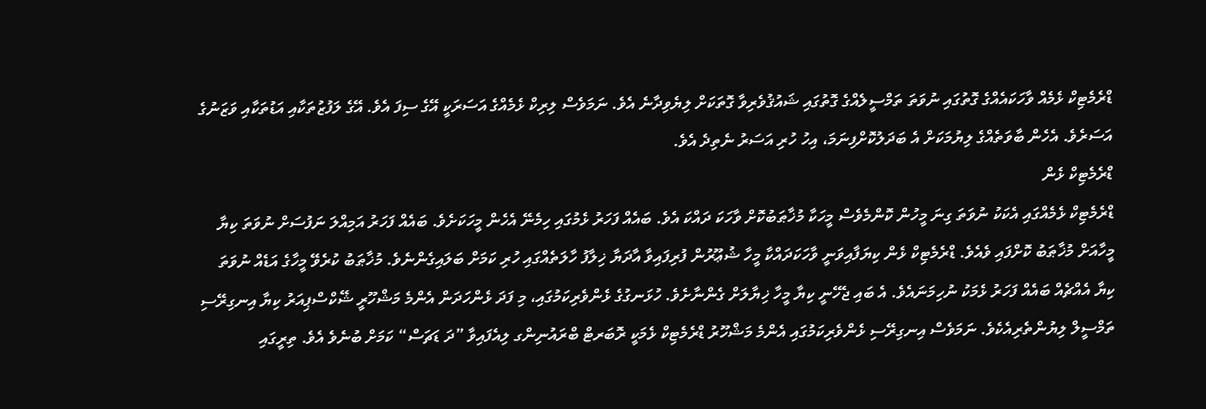ޑްރެމެޓިކް ޅެމެއް ވާހަކައެއްގެ ގޮތުގައި ނުވަތަ ތަމްސީލެއްގެ ގޮތުގައި ޝައުޤުވެރިވާ ގޮތަކަށް ލިޔެވިދާނެ އެވެ. ނަމަވެސް ލިރިކް ޅެމެއްގެ އަސަރަކީ އޭގެ ސިފަ އެވެ. އޭގެ ލަފުޒުތަކާއި އަޑުތަކާއި ވަޒަނުގެ އަސަރެވެ. އެހެން ބާވަތެއްގެ ލިޔުމަކަށް އެ ބަދަލުކޮށްފިނަމަ، އިހު ހުރި އަސަރު ނެތިދެ އެވެ.
ޑްރެމެޓިކް ޅެން
ޑްރެމެޓިކް ޅެމެއްގައި އެކަކު ނުވަތަ ގިނަ މީހުން ކޮންމެވެސް މީހަކާ މުޚާޠަބުކޮށް ވާހަކަ ދައްކަ އެވެ. ބައެއް ފަހަރު ޅެމުގައި ހިމެނޭ އެހެން މީހަކަށެވެ. ބައެއް ފަހަރު އަމިއްލަ ނަފުސަށް ނުވަތަ ކިޔާ މީހާއަށް މުޚާޠަބު ކޮށްފައި ވެއެވެ. ޑްރެމެޓިކް ޅެން ކިޔަފާއިވަނީ ވާހަކަދައްކާ މީހާ ޝުޢޫރުން ފުރިފައިވާ އާދަޔާ ޚިލާފު ހާލަތެއްގައި ހުރި ކަމަށް ބަލައިގެންނެވެ. މުޚާޠަބު ކުރެވޭ މީހާގެ އަޑެއް ނުވަތަ ކިޔާ އެއްޗެއް ބައެއް ފަހަރު ޅެމަކު ނުހިމަނައެވެ. އެ ބައި ޖެހޭނީ ކިޔާ މީހާ ޚިޔާލަށް ގެންނާށެވެ. ހުޅަނގުގެ ޅެންވެރިކަމުގައި، މި ފަދަ ޅެންހަދަން އެންމެ މަޝްހޫރީ ޝޭކްސްޕިއަރު ކިޔާ އިނގިރޭސި ތަމްސީލް ލިޔުންތެރިއެކެވެ. ނަމަވެސް އިނގިރޭސި ޅެންވެރިކަމުގައި އެންމެ މަޝްހޫރު ޑްރެމެޓިކް ޅެމަކީ ރޮބަރޓް ބްރައުނިންގ ލިއެފައިވާ ”ދަ ޑަޗަސް“ ކަމަށް ބުނެވެ އެވެ. ތިރީގައި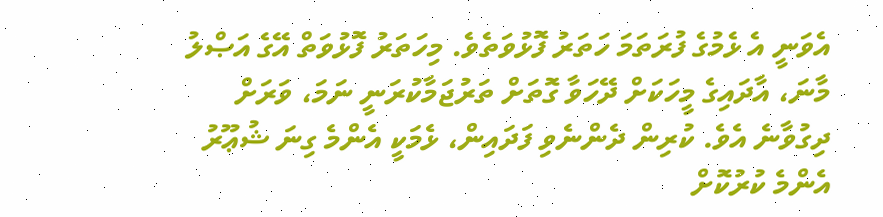އެވަނީ އެ ޅެމުގެ ފުރަތަމަ ހަތަރު ފޮޅުވަތެވެ. މިހަތަރު ފޮޅުވަތް އޭގެ އަޞްލު މާނަ، އާދައިގެ މީހަކަށް ދޭހަވާ ގޮތަށް ތަރުޖަމާކުރަނީ ނަމަ، ވަރަށް ދިގުވާނެ އެވެ. ކުރިން ދެންނެވި ފަދައިން، ޅެމަކީ އެންމެ ގިނަ ޝުޢޫރު އެންމެ ކުރުކޮށް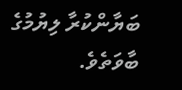ބަޔާންކުރާ ލިޔުމުގެ ބާވަތެވެ.